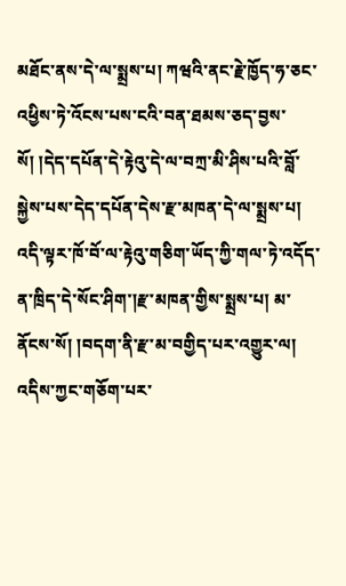མཐོང་ནས་དེ་ལ་སྨྲས་པ། ཀཝའི་ནང་རྗེ་ཁྱོད་ཧ་ཅང་འཕྱིས་ཏེ་འོངས་པས་ངའི་བན་ཐམས་ཅད་བྱས་སོ། །དེད་དཔོན་དེ་རྟེའུ་དེ་ལ་བཀྲ་མི་ཤིས་པའི་བློ་སྐྱེས་པས་དེད་དཔོན་དེས་རྫ་མཁན་དེ་ལ་སྨྲས་པ། འདི་ལྟར་ཁོ་བོ་ལ་རྟེའུ་གཅིག་ཡོད་ཀྱི་གལ་ཏེ་འདོད་ན་ཁྲིད་དེ་སོང་ཤིག་།རྫ་མཁན་གྱིས་སྨྲས་པ། མ་ནོངས་སོ། །བདག་ནི་རྫ་མ་བགྱིད་པར་འགྱུར་ལ། འདིས་ཀྱང་གཅོག་པར་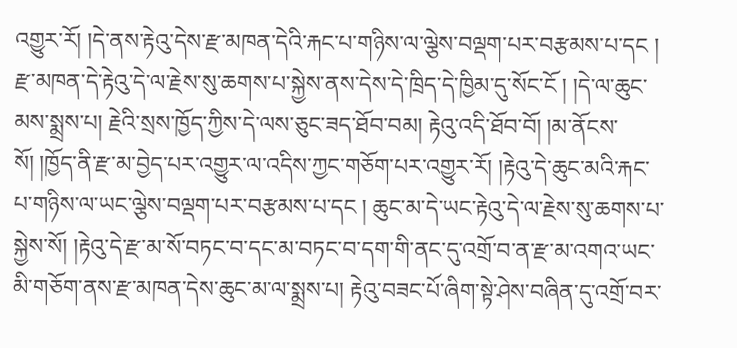འགྱུར་རོ། །དེ་ནས་རྟེའུ་དེས་རྫ་མཁན་དེའི་རྐང་པ་གཉིས་ལ་ལྕེས་བལྡག་པར་བརྩམས་པ་དང ། རྫ་མཁན་དེ་རྟེའུ་དེ་ལ་རྗེས་སུ་ཆགས་པ་སྐྱེས་ནས་དེས་དེ་ཁྲིད་དེ་ཁྱིམ་དུ་སོང་ངོ ། །དེ་ལ་ཆུང་མས་སྨྲས་པ། རྗེའི་སྲས་ཁྱོད་ཀྱིས་དེ་ལས་ཅུང་ཟད་ཐོབ་བམ། རྟེའུ་འདི་ཐོབ་བོ། །མ་ནོངས་སོ། །ཁྱོད་ནི་རྫ་མ་བྱེད་པར་འགྱུར་ལ་འདིས་ཀྱང་གཅོག་པར་འགྱུར་རོ། །རྟེའུ་དེ་ཆུང་མའི་རྐང་པ་གཉིས་ལ་ཡང་ལྕེས་བལྡག་པར་བརྩམས་པ་དང ། ཆུང་མ་དེ་ཡང་རྟེའུ་དེ་ལ་རྗེས་སུ་ཆགས་པ་སྐྱེས་སོ། །རྟེའུ་དེ་རྫ་མ་སོ་བཏང་བ་དང་མ་བཏང་བ་དག་གི་ནང་དུ་འགྲོ་བ་ན་རྫ་མ་འགའ་ཡང་མི་གཅོག་ནས་རྫ་མཁན་དེས་ཆུང་མ་ལ་སྨྲས་པ། རྟེའུ་བཟང་པོ་ཞིག་སྟེ་ཤེས་བཞིན་དུ་འགྲོ་བར་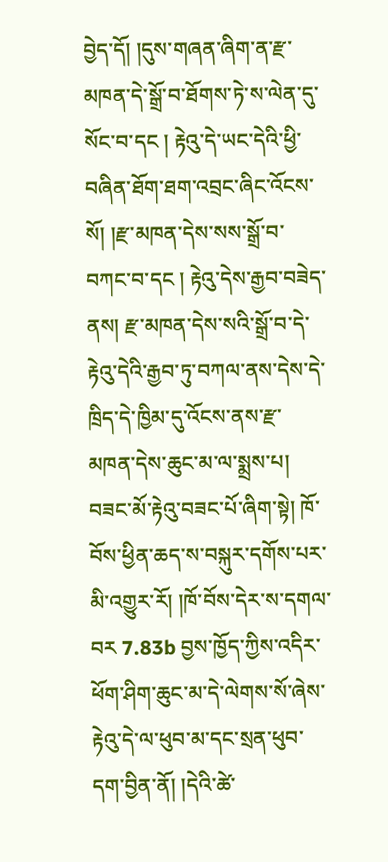བྱེད་དོ། །དུས་གཞན་ཞིག་ན་རྫ་མཁན་དེ་སྒྲོ་བ་ཐོགས་ཏེ་ས་ལེན་དུ་སོང་བ་དང ། རྟེའུ་དེ་ཡང་དེའི་ཕྱི་བཞིན་ཐོག་ཐག་འབྲང་ཞིང་འོངས་སོ། །རྫ་མཁན་དེས་སས་སྒྲོ་བ་བཀང་བ་དང ། རྟེའུ་དེས་རྒྱབ་བཟེད་ནས། རྫ་མཁན་དེས་སའི་སྒྲོ་བ་དེ་རྟེའུ་དེའི་རྒྱབ་ཏུ་བཀལ་ནས་དེས་དེ་ཁྲིད་དེ་ཁྱིམ་དུ་འོངས་ནས་རྫ་མཁན་དེས་ཆུང་མ་ལ་སྨྲས་པ། བཟང་མོ་རྟེའུ་བཟང་པོ་ཞིག་སྟེ། ཁོ་བོས་ཕྱིན་ཆད་ས་བསྐུར་དགོས་པར་མི་འགྱུར་རོ། །ཁོ་བོས་དེར་ས་དགལ་བར 7.83b བྱས་ཁྱོད་ཀྱིས་འདིར་ཕོག་ཤིག་ཆུང་མ་དེ་ལེགས་སོ་ཞེས་རྟེའུ་དེ་ལ་ཕུབ་མ་དང་སྲན་ཕུབ་དག་བྱིན་ནོ། །དེའི་ཚེ་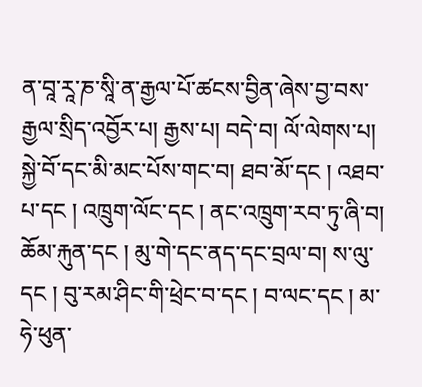ན་བཱ་རཱ་ཎ་སཱི་ན་རྒྱལ་པོ་ཚངས་བྱིན་ཞེས་བྱ་བས་རྒྱལ་སྲིད་འབྱོར་པ། རྒྱས་པ། བདེ་བ། ལོ་ལེགས་པ། སྐྱེ་བོ་དང་མི་མང་པོས་གང་བ། ཐབ་མོ་དང ། འཐབ་པ་དང ། འཁྲུག་ལོང་དང ། ནང་འཁྲུག་རབ་ཏུ་ཞི་བ། ཆོམ་རྐུན་དང ། མུ་གེ་དང་ནད་དང་བྲལ་བ། ས་ལུ་དང ། བུ་རམ་ཤིང་གི་ཕྲེང་བ་དང ། བ་ལང་དང ། མ་ཧེ་ཕུན་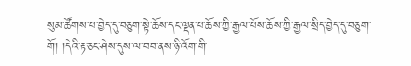སུམ་ཚོགས་པ་བྱེད་དུ་བཅུག་སྟེ་ཆོས་དང་ལྡན་པ་ཆོས་ཀྱི་རྒྱལ་པོས་ཆོས་ཀྱི་རྒྱལ་སྲིད་བྱེད་དུ་བཅུག་གོ། །དེའི་རྟ་ཅང་ཤེས་དུས་ལ་བབ་ནས་ཉི་འོག་གི་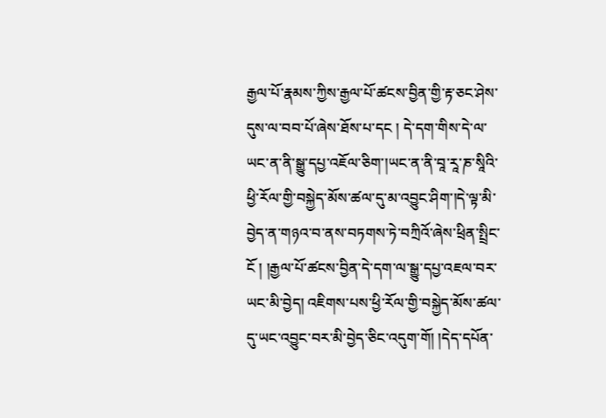རྒྱལ་པོ་རྣམས་ཀྱིས་རྒྱལ་པོ་ཚངས་བྱིན་གྱི་རྟ་ཅང་ཤེས་དུས་ལ་བབ་པོ་ཞེས་ཐོས་པ་དང ། དེ་དག་གིས་དེ་ལ་ཡང་ན་ནི་སྒྱུ་དཔྱ་འཇོལ་ཅིག་།ཡང་ན་ནི་བཱ་རཱ་ཎ་སཱིའི་ཕྱི་རོལ་གྱི་བསྐྱེད་མོས་ཚལ་དུ་མ་འབྱུང་ཤིག་།དེ་ལྟ་མི་བྱེད་ན་གཉའ་བ་ནས་བཏགས་ཏེ་བཀྲིའོ་ཞེས་ཕྲིན་སྤྲིང་ངོ ། །རྒྱལ་པོ་ཚངས་བྱིན་དེ་དག་ལ་སྒྱུ་དཔྱ་འཇལ་བར་ཡང་མི་བྱེད། འཇིགས་པས་ཕྱི་རོལ་གྱི་བསྐྱེད་མོས་ཚལ་དུ་ཡང་འབྱུང་བར་མི་བྱེད་ཅིང་འདུག་གོ། །དེད་དཔོན་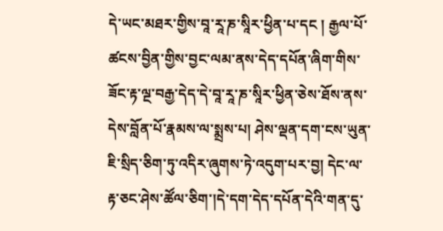དེ་ཡང་མཐར་གྱིས་བཱ་རཱ་ཎ་སཱིར་ཕྱིན་པ་དང ། རྒྱལ་པོ་ཚངས་བྱིན་གྱིས་བྱང་ལམ་ནས་དེད་དཔོན་ཞིག་གིས་ཟོང་རྟ་ལྔ་བརྒྱ་དེད་དེ་བཱ་རཱ་ཎ་སཱིར་ཕྱིན་ཅེས་ཐོས་ནས་དེས་བློན་པོ་རྣམས་ལ་སྨྲས་པ། ཤེས་ལྡན་དག་ངས་ཡུན་ཇི་སྲིད་ཅིག་ཏུ་འདིར་ཞུགས་ཏེ་འདུག་པར་བྱ། དེང་ལ་རྟ་ཅང་ཤེས་ཚོལ་ཅིག་།དེ་དག་དེད་དཔོན་དེའི་གན་དུ་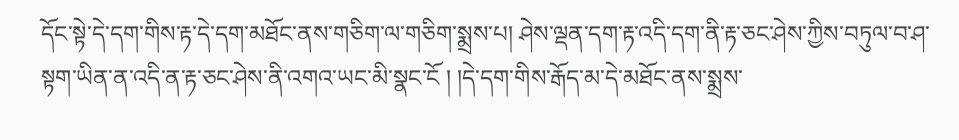དོང་སྟེ་དེ་དག་གིས་རྟ་དེ་དག་མཐོང་ནས་གཅིག་ལ་གཅིག་སྨྲས་པ། ཤེས་ལྡན་དག་རྟ་འདི་དག་ནི་རྟ་ཅང་ཤེས་ཀྱིས་བཏུལ་བ་ཤ་སྟག་ཡིན་ན་འདི་ན་རྟ་ཅང་ཤེས་ནི་འགའ་ཡང་མི་སྣང་ངོ ། །དེ་དག་གིས་རྒོད་མ་དེ་མཐོང་ནས་སྨྲས་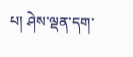པ། ཤེས་ལྡན་དག་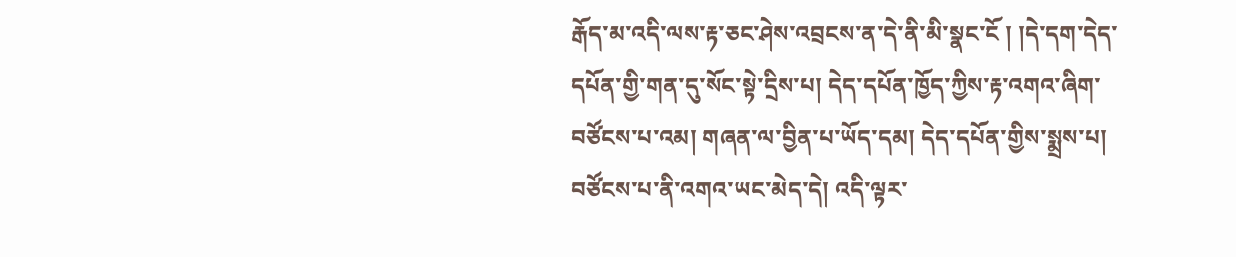རྒོད་མ་འདི་ལས་རྟ་ཅང་ཤེས་འབྲངས་ན་དེ་ནི་མི་སྣང་ངོ ། །དེ་དག་དེད་དཔོན་གྱི་གན་དུ་སོང་སྟེ་དྲིས་པ། དེད་དཔོན་ཁྱོད་ཀྱིས་རྟ་འགའ་ཞིག་བཙོངས་པ་འམ། གཞན་ལ་བྱིན་པ་ཡོད་དམ། དེད་དཔོན་གྱིས་སྨྲས་པ། བཙོངས་པ་ནི་འགའ་ཡང་མེད་དེ། འདི་ལྟར་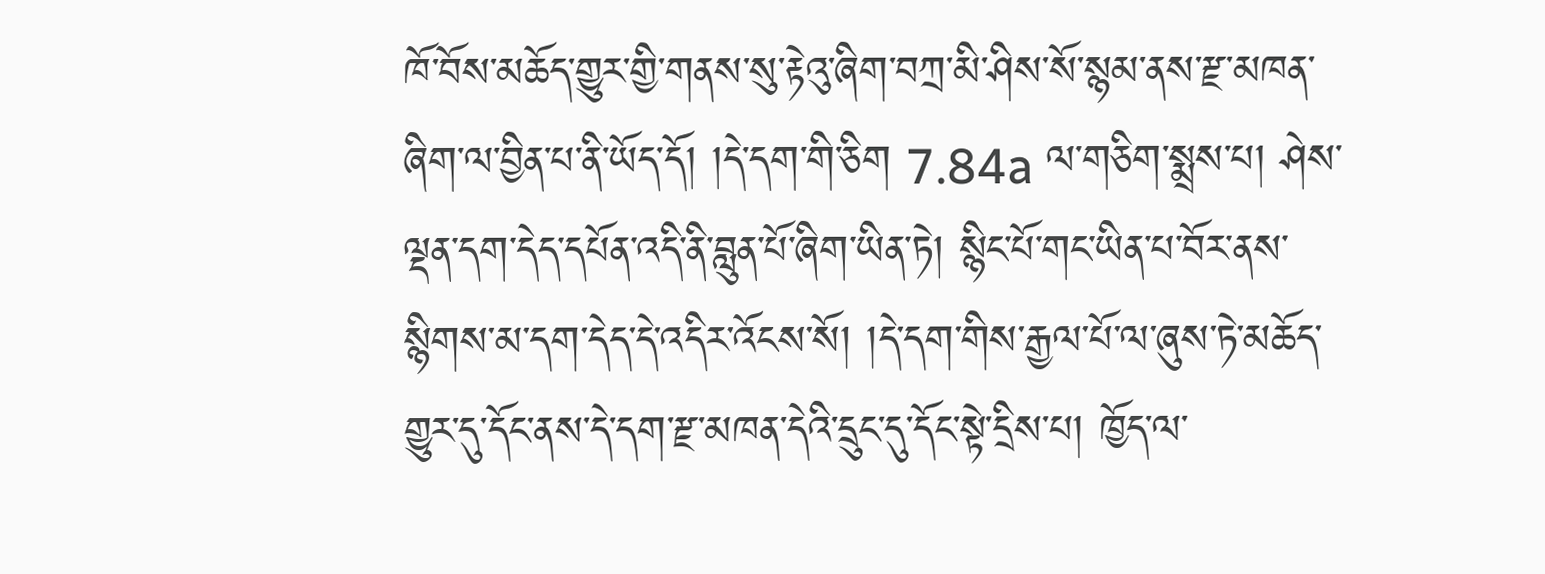ཁོ་བོས་མཆོད་གྱུར་གྱི་གནས་སུ་རྟེའུ་ཞིག་བཀྲ་མི་ཤིས་སོ་སྙམ་ནས་རྫ་མཁན་ཞིག་ལ་བྱིན་པ་ནི་ཡོད་དོ། །དེ་དག་གི་ཅིག 7.84a ལ་གཅིག་སྨྲས་པ། ཤེས་ལྡན་དག་དེད་དཔོན་འདི་ནི་བླུན་པོ་ཞིག་ཡིན་ཏེ། སྙིང་པོ་གང་ཡིན་པ་བོར་ནས་སྙིགས་མ་དག་དེད་དེ་འདིར་འོངས་སོ། །དེ་དག་གིས་རྒྱལ་པོ་ལ་ཞུས་ཏེ་མཆོད་གྱུར་དུ་དོང་ནས་དེ་དག་རྫ་མཁན་དེའི་དྲུང་དུ་དོང་སྟེ་དྲིས་པ། ཁྱོད་ལ་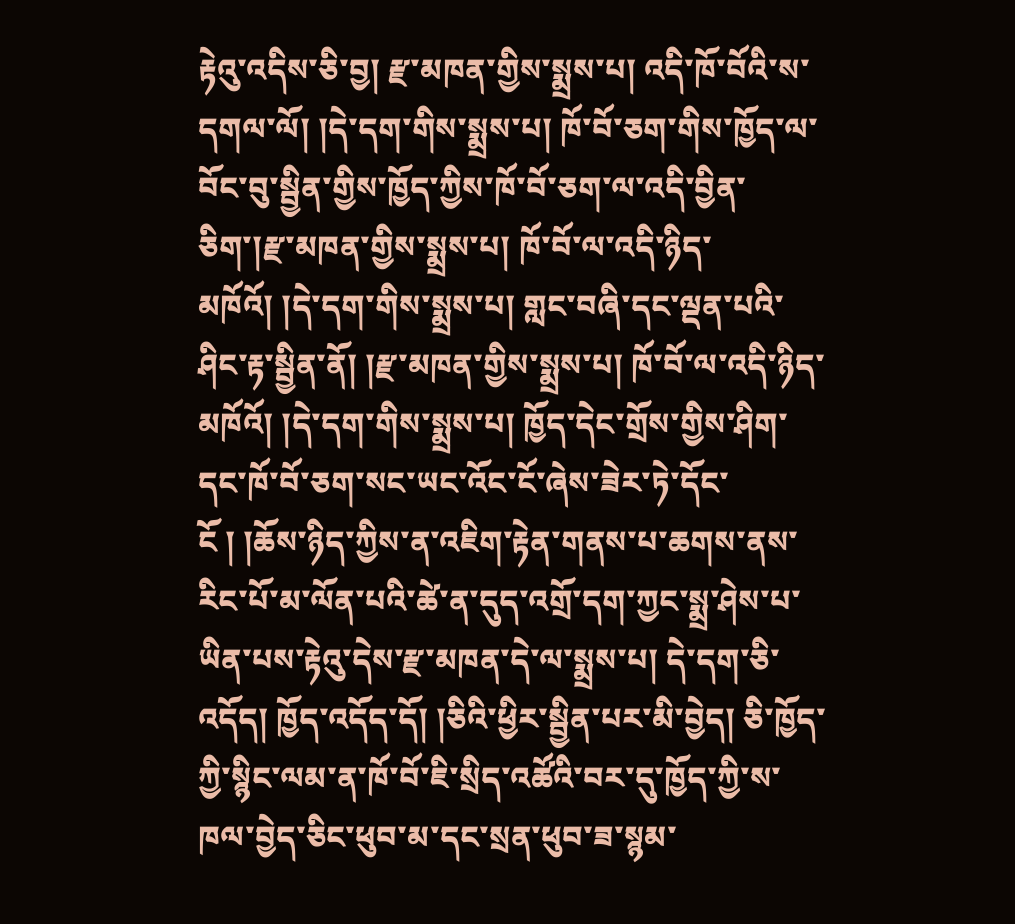རྟེའུ་འདིས་ཅི་བྱ། རྫ་མཁན་གྱིས་སྨྲས་པ། འདི་ཁོ་བོའི་ས་དགལ་ལོ། །དེ་དག་གིས་སྨྲས་པ། ཁོ་བོ་ཅག་གིས་ཁྱོད་ལ་བོང་བུ་སྦྱིན་གྱིས་ཁྱོད་ཀྱིས་ཁོ་བོ་ཅག་ལ་འདི་བྱིན་ཅིག་།རྫ་མཁན་གྱིས་སྨྲས་པ། ཁོ་བོ་ལ་འདི་ཉིད་མཁོའོ། །དེ་དག་གིས་སྨྲས་པ། གླང་བཞི་དང་ལྡན་པའི་ཤིང་རྟ་སྦྱིན་ནོ། །རྫ་མཁན་གྱིས་སྨྲས་པ། ཁོ་བོ་ལ་འདི་ཉིད་མཁོའོ། །དེ་དག་གིས་སྨྲས་པ། ཁྱོད་དེང་གྲོས་གྱིས་ཤིག་དང་ཁོ་བོ་ཅག་སང་ཡང་འོང་ངོ་ཞེས་ཟེར་ཏེ་དོང་ངོ ། །ཆོས་ཉིད་ཀྱིས་ན་འཇིག་རྟེན་གནས་པ་ཆགས་ནས་རིང་པོ་མ་ལོན་པའི་ཚེ་ན་དུད་འགྲོ་དག་ཀྱང་སྨྲ་ཤེས་པ་ཡིན་པས་རྟེའུ་དེས་རྫ་མཁན་དེ་ལ་སྨྲས་པ། དེ་དག་ཅི་འདོད། ཁྱོད་འདོད་དོ། །ཅིའི་ཕྱིར་སྦྱིན་པར་མི་བྱེད། ཅི་ཁྱོད་ཀྱི་སྙིང་ལམ་ན་ཁོ་བོ་ཇི་སྲིད་འཚོའི་བར་དུ་ཁྱོད་ཀྱི་ས་ཁལ་བྱེད་ཅིང་ཕུབ་མ་དང་སྲན་ཕུབ་ཟ་སྙམ་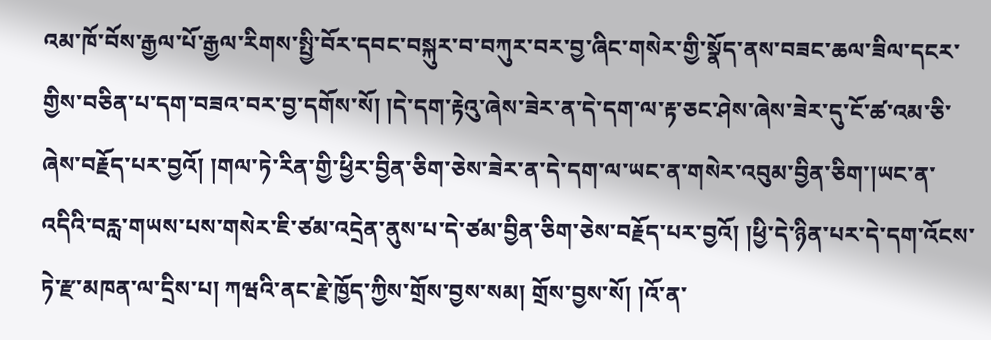འམ་ཁོ་བོས་རྒྱལ་པོ་རྒྱལ་རིགས་སྤྱི་བོར་དབང་བསྐུར་བ་བཀུར་བར་བྱ་ཞིང་གསེར་གྱི་སྣོད་ནས་བཟང་ཆལ་ཟིལ་དངར་གྱིས་བཅིན་པ་དག་བཟའ་བར་བྱ་དགོས་སོ། །དེ་དག་རྟེའུ་ཞེས་ཟེར་ན་དེ་དག་ལ་རྟ་ཅང་ཤེས་ཞེས་ཟེར་དུ་ངོ་ཚ་འམ་ཅི་ཞེས་བརྗོད་པར་བྱའོ། །གལ་ཏེ་རིན་གྱི་ཕྱིར་བྱིན་ཅིག་ཅེས་ཟེར་ན་དེ་དག་ལ་ཡང་ན་གསེར་འབུམ་བྱིན་ཅིག་།ཡང་ན་འདིའི་བརླ་གཡས་པས་གསེར་ཇི་ཙམ་འདྲེན་ནུས་པ་དེ་ཙམ་བྱིན་ཅིག་ཅེས་བརྗོད་པར་བྱའོ། །ཕྱི་དེ་ཉིན་པར་དེ་དག་འོངས་ཏེ་རྫ་མཁན་ལ་དྲིས་པ། ཀཝའི་ནང་རྗེ་ཁྱོད་ཀྱིས་གྲོས་བྱས་སམ། གྲོས་བྱས་སོ། །འོ་ན་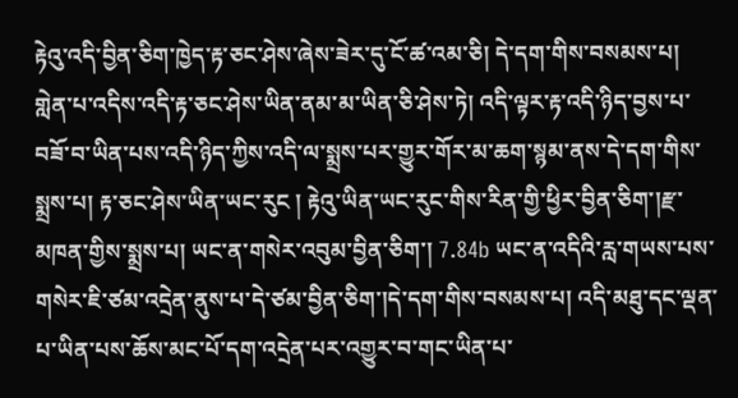རྟེའུ་འདི་བྱིན་ཅིག་ཁྱེད་རྟ་ཅང་ཤེས་ཞེས་ཟེར་དུ་ངོ་ཚ་འམ་ཅི། དེ་དག་གིས་བསམས་པ། གླེན་པ་འདིས་འདི་རྟ་ཅང་ཤེས་ཡིན་ནམ་མ་ཡིན་ཅི་ཤེས་ཏེ། འདི་ལྟར་རྟ་འདི་ཉིད་བྱས་པ་བཟོ་བ་ཡིན་པས་འདི་ཉིད་ཀྱིས་འདི་ལ་སྨྲས་པར་གྱུར་གོར་མ་ཆག་སྙམ་ནས་དེ་དག་གིས་སྨྲས་པ། རྟ་ཅང་ཤེས་ཡིན་ཡང་རུང ། རྟེའུ་ཡིན་ཡང་རུང་གིས་རིན་གྱི་ཕྱིར་བྱིན་ཅིག་།རྫ་མཁན་གྱིས་སྨྲས་པ། ཡང་ན་གསེར་འབུམ་བྱིན་ཅིག་། 7.84b ཡང་ན་འདིའི་རླ་གཡས་པས་གསེར་ཇི་ཙམ་འདྲེན་ནུས་པ་དེ་ཙམ་བྱིན་ཅིག་།དེ་དག་གིས་བསམས་པ། འདི་མཐུ་དང་ལྡན་པ་ཡིན་པས་ཆོས་མང་པོ་དག་འདྲེན་པར་འགྱུར་བ་གང་ཡིན་པ་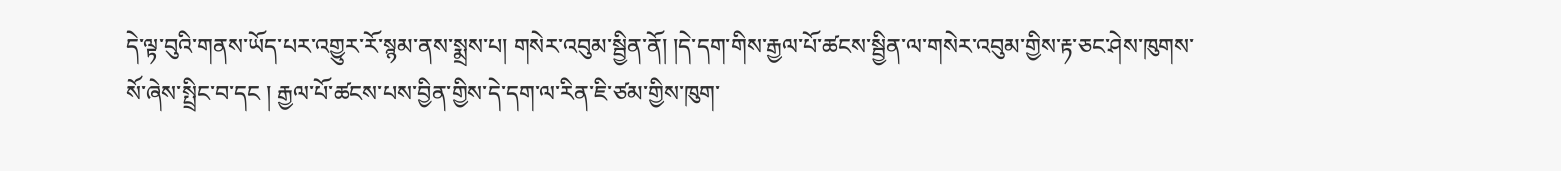དེ་ལྟ་བུའི་གནས་ཡོད་པར་འགྱུར་རོ་སྙམ་ནས་སྨྲས་པ། གསེར་འབུམ་སྦྱིན་ནོ། །དེ་དག་གིས་རྒྱལ་པོ་ཚངས་སྦྱིན་ལ་གསེར་འབུམ་གྱིས་རྟ་ཅང་ཤེས་ཁུགས་སོ་ཞེས་སྤྲིང་བ་དང ། རྒྱལ་པོ་ཚངས་པས་བྱིན་གྱིས་དེ་དག་ལ་རིན་ཇི་ཙམ་གྱིས་ཁུག་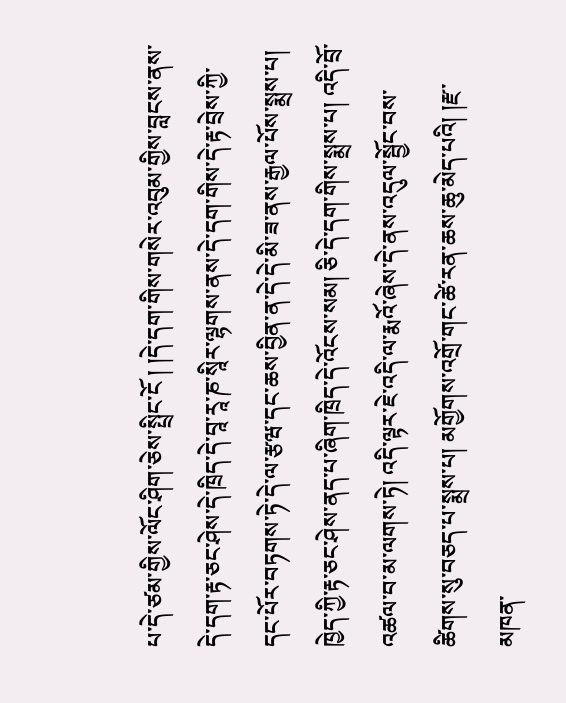པ་དེ་ཙམ་གྱིས་ལོང་ཤིག་ཅེས་སྤྲིང་ངོ ། །དེ་དག་གིས་གསེར་འབུམ་གྱིས་བླངས་ནས་དེ་དག་རྟ་ཅང་ཤེས་དེ་ཁྲིད་དེ་བཱ་རཱ་ཎ་སཱིར་ལྷགས་ནས་དེ་དག་གིས་དེ་རྟ་བྲེས་ཀྱི་དང་པོར་བཏགས་ཏེ་དེ་ལ་རྩཝ་དང་ཆས་བྱིན་ན་དེ་དེ་མི་ཟ་ནས་རྒྱལ་པོས་སྨྲས་པ། ཁྱེད་ཀྱི་རྟ་ཅང་ཤེས་ནད་པ་ཞིག་ཁྲིད་དེ་འོངས་སམ། ཅི་དེ་དག་གིས་སྨྲས་པ། འདི་བྲོ་འཚལ་བ་མ་ལགས་ཏེ། འདི་ལྟར་ཇེ་འདི་ལ་རྨའོ་ཞེས་དེ་ནས་འདུལ་སྦྱོང་བས་ཚིགས་སུ་བཅད་པ་སྨྲས་པ། མགྱོགས་འགྲོ་གང་ཚེ་རན་ཆས་ཆུ་མེད་པའི། །རྫ་མཁན་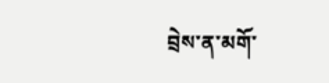བྲེས་ན་མགོ་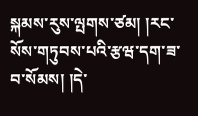སྐམས་རུས་ལྤགས་ཙམ། །རང་སོས་གཏུབས་པའི་རྩཝ་དག་ཟ་བ་སོམས། །དེ་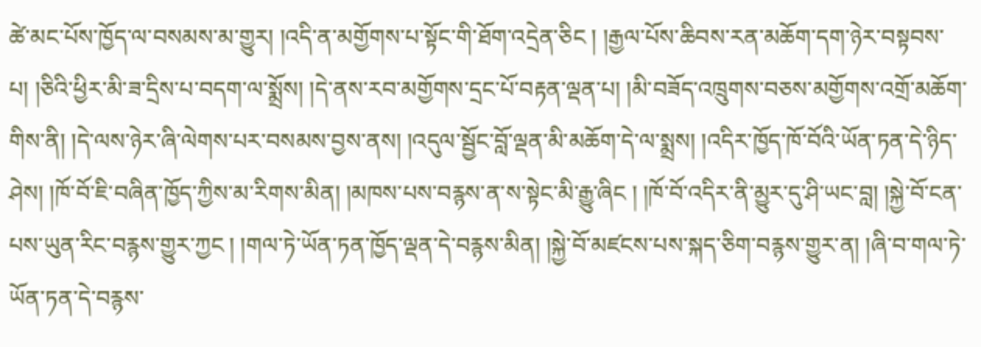ཚེ་མང་པོས་ཁྱོད་ལ་བསམས་མ་གྱུར། །འདི་ན་མགྱོགས་པ་སྟོང་གི་ཐོག་འདྲེན་ཅིང ། །རྒྱལ་པོས་ཆིབས་རན་མཆོག་དག་ཉེར་བསྟབས་པ། །ཅིའི་ཕྱིར་མི་ཟ་དྲིས་པ་བདག་ལ་སྨྲོས། །དེ་ནས་རབ་མགྱོགས་དྲང་པོ་བརྟན་ལྡན་པ། །མི་བཟོད་འཁྲུགས་བཅས་མགྱོགས་འགྲོ་མཆོག་གིས་ནི། །དེ་ལས་ཉེར་ཞི་ལེགས་པར་བསམས་བྱས་ནས། །འདུལ་སྦྱོང་བློ་ལྡན་མི་མཆོག་དེ་ལ་སྨྲས། །འདིར་ཁྱོད་ཁོ་བོའི་ཡོན་ཏན་དེ་ཉིད་ཤེས། །ཁོ་བོ་ཇི་བཞིན་ཁྱོད་ཀྱིས་མ་རིགས་མིན། །མཁས་པས་བརྙས་ན་ས་སྟེང་མི་རྒྱུ་ཞིང ། །ཁོ་བོ་འདིར་ནི་མྱུར་དུ་ཤི་ཡང་བླ། །སྐྱེ་བོ་ངན་པས་ཡུན་རིང་བརྙས་གྱུར་ཀྱང ། །གལ་ཏེ་ཡོན་ཏན་ཁྱོད་ལྡན་དེ་བརྙས་མིན། །སྐྱེ་བོ་མཛངས་པས་སྐད་ཅིག་བརྙས་གྱུར་ན། །ཞི་བ་གལ་ཏེ་ཡོན་ཏན་དེ་བརྙས་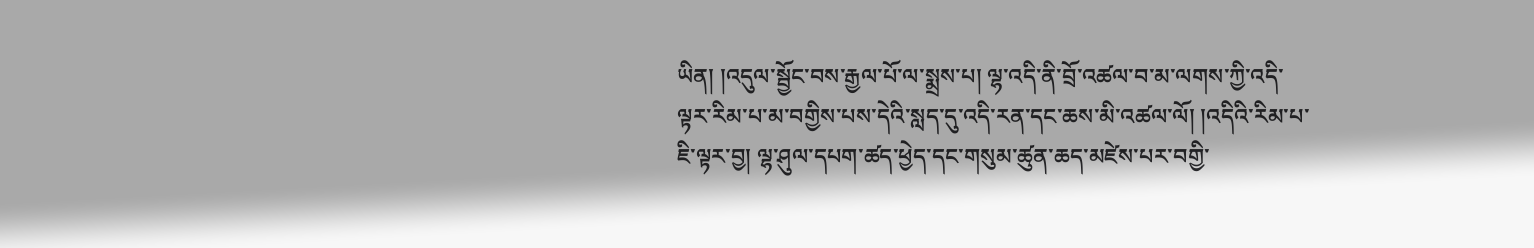ཡིན། །འདུལ་སྦྱོང་བས་རྒྱལ་པོ་ལ་སྨྲས་པ། ལྷ་འདི་ནི་བྲོ་འཚལ་བ་མ་ལགས་ཀྱི་འདི་ལྟར་རིམ་པ་མ་བགྱིས་པས་དེའི་སླད་དུ་འདི་རན་དང་ཆས་མི་འཚལ་ལོ། །འདིའི་རིམ་པ་ཇི་ལྟར་བྱ། ལྷ་ཤུལ་དཔག་ཚད་ཕྱེད་དང་གསུམ་ཚུན་ཆད་མཛེས་པར་བགྱི་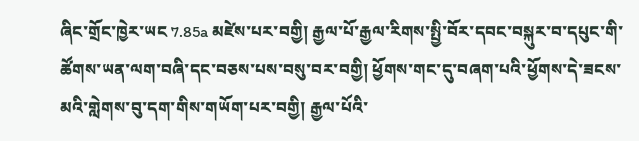ཞིང་གྲོང་ཁྱེར་ཡང 7.85a མཛེས་པར་བགྱི། རྒྱལ་པོ་རྒྱལ་རིགས་སྤྱི་བོར་དབང་བསྐུར་བ་དཔུང་གི་ཚོགས་ཡན་ལག་བཞི་དང་བཅས་པས་བསུ་བར་བགྱི། ཕྱོགས་གང་དུ་བཞག་པའི་ཕྱོགས་དེ་ཟངས་མའི་གླེགས་བུ་དག་གིས་གཡོག་པར་བགྱི། རྒྱལ་པོའི་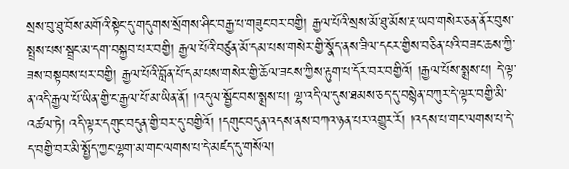སྲས་བུ་ཐུ་བོས་མགོའི་སྟེང་དུ་གདུགས་སྲོགས་ཤིང་བརྒྱ་པ་གཟུང་བར་བགྱི། རྒྱལ་པོའི་སྲས་མོ་ཐུ་མོས་རྔ་ཡབ་གསེར་ཅན་ནོར་བུས་སྤྲས་པས་སྦྲང་མ་དག་བསྐྱབ་པར་བགྱི། རྒྱལ་པོའི་བཙུན་མོ་དམ་པས་གསེར་གྱི་སྣོད་ནས་ཟིལ་དངར་གྱིས་བཅིན་པའི་བཟང་ཆས་ཀྱི་ཟས་བསྟབས་པར་བགྱི། རྒྱལ་པོའི་བློན་པོ་དམ་པས་གསེར་གྱི་ཆོལ་ཟངས་ཀྱིས་རྟུག་པ་དོར་བར་བགྱིའོ། །རྒྱལ་པོས་སྨྲས་པ། དེ་ལྟ་ན་འདི་རྒྱལ་པོ་ཡིན་གྱི་ང་རྒྱལ་པོ་མ་ཡིན་ནོ། །འདུལ་སྦྱོང་བས་སྨྲས་པ། ལྷ་འདི་ལ་དུས་ཐམས་ཅད་དུ་བསྙེན་བཀུར་དེ་ལྟར་བགྱི་མི་འཚལ་ཏེ། འདི་ལྟར་དགུང་བདུན་གྱི་བར་དུ་བགྱིའོ། །དགུང་བདུན་འདས་ནས་བཀའ་ཉན་པར་འགྱུར་རོ། །འདས་པ་གང་ལགས་པ་དེ་ད་བགྱི་བར་མི་སྤྱོད་ཀྱང་ལྷག་མ་གང་ལགས་པ་དེ་མཛད་དུ་གསོལ།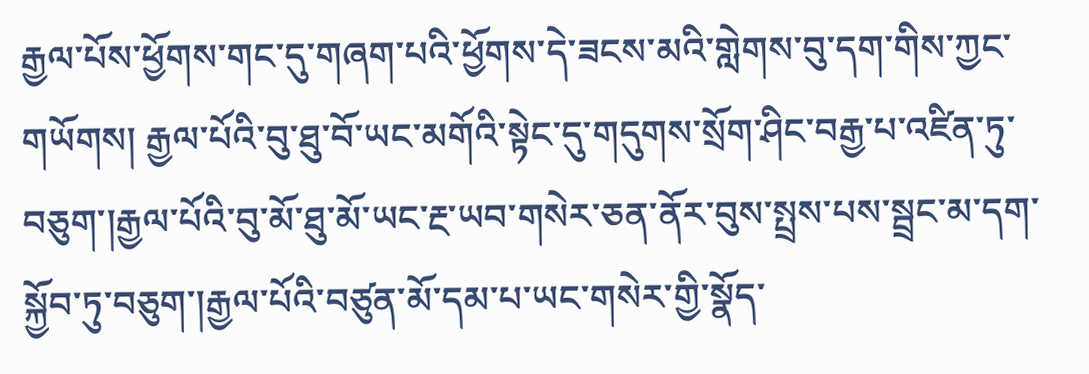རྒྱལ་པོས་ཕྱོགས་གང་དུ་གཞག་པའི་ཕྱོགས་དེ་ཟངས་མའི་གླེགས་བུ་དག་གིས་ཀྱང་གཡོགས། རྒྱལ་པོའི་བུ་ཐུ་བོ་ཡང་མགོའི་སྟེང་དུ་གདུགས་སྲོག་ཤིང་བརྒྱ་པ་འཛིན་ཏུ་བཅུག་།རྒྱལ་པོའི་བུ་མོ་ཐུ་མོ་ཡང་རྔ་ཡབ་གསེར་ཅན་ནོར་བུས་སྤྲས་པས་སྦྲང་མ་དག་སྐྱོབ་ཏུ་བཅུག་།རྒྱལ་པོའི་བཙུན་མོ་དམ་པ་ཡང་གསེར་གྱི་སྣོད་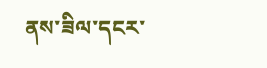ནས་ཟིལ་དངར་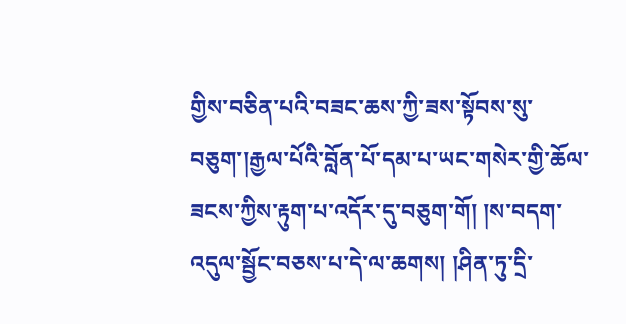གྱིས་བཅིན་པའི་བཟང་ཆས་ཀྱི་ཟས་སྟོབས་སུ་བཅུག་།རྒྱལ་པོའི་བློན་པོ་དམ་པ་ཡང་གསེར་གྱི་ཆོལ་ཟངས་ཀྱིས་རྟུག་པ་འདོར་དུ་བཅུག་གོ། །ས་བདག་འདུལ་སྦྱོང་བཅས་པ་དེ་ལ་ཆགས། །ཤིན་ཏུ་དྲི་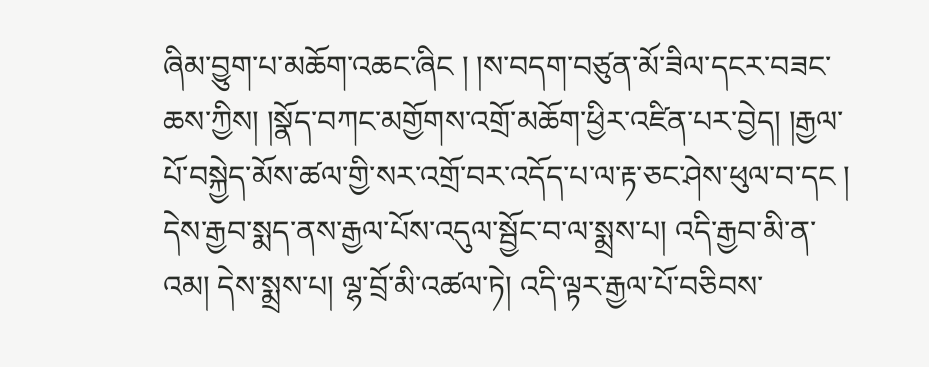ཞིམ་བྱུག་པ་མཆོག་འཆང་ཞིང ། །ས་བདག་བཙུན་མོ་ཟིལ་དངར་བཟང་ཆས་ཀྱིས། །སྣོད་བཀང་མགྱོགས་འགྲོ་མཆོག་ཕྱིར་འཛིན་པར་བྱེད། །རྒྱལ་པོ་བསྐྱེད་མོས་ཚལ་གྱི་སར་འགྲོ་བར་འདོད་པ་ལ་རྟ་ཅང་ཤེས་ཕུལ་བ་དང ། དེས་རྒྱབ་སྨད་ནས་རྒྱལ་པོས་འདུལ་སྦྱོང་བ་ལ་སྨྲས་པ། འདི་རྒྱབ་མི་ན་འམ། དེས་སྨྲས་པ། ལྷ་བྲོ་མི་འཚལ་ཏེ། འདི་ལྟར་རྒྱལ་པོ་བཅིབས་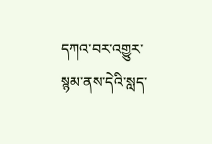དཀའ་བར་འགྱུར་སྙམ་ནས་དེའི་སླད་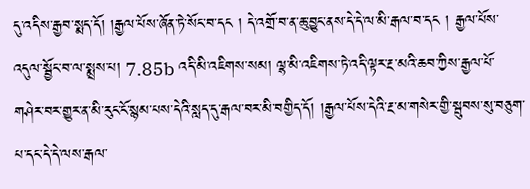དུ་འདིས་རྒྱབ་སྨད་དོ། །རྒྱལ་པོས་ཞོན་ཏེ་སོང་བ་དང ། དེ་འགྲོ་བ་ན་ཆུ་བྱུང་ནས་དེ་དེ་ལ་མི་རྒལ་བ་དང ། རྒྱལ་པོས་འདུལ་སྦྱོང་བ་ལ་སྨྲས་པ། 7.85b འདི་མི་འཇིགས་སམ། ལྷ་མི་འཇིགས་ཏེ་འདི་ལྟར་རྔ་མའི་ཆབ་ཀྱིས་རྒྱལ་པོ་གཤེར་བར་གྱུར་ན་མི་རུང་ངོ་སྙམ་པས་དེའི་སླད་དུ་རྒལ་བར་མི་བགྱིད་དོ། །རྒྱལ་པོས་དེའི་རྔ་མ་གསེར་གྱི་སྦུབས་སུ་བཅུག་པ་དང་དེ་དེ་ལས་རྒལ་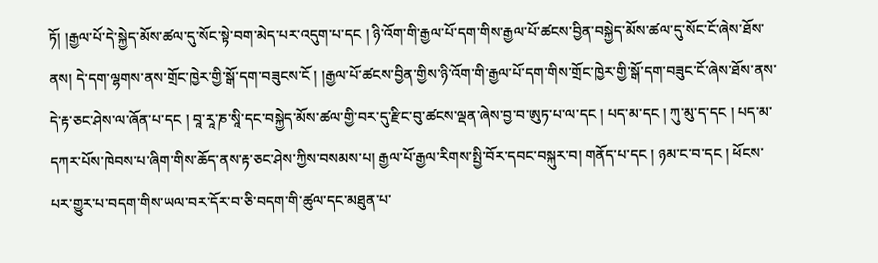ཏོ། །རྒྱལ་པོ་དེ་སྐྱེད་མོས་ཚལ་དུ་སོང་སྟེ་བག་མེད་པར་འདུག་པ་དང ། ཉི་འོག་གི་རྒྱལ་པོ་དག་གིས་རྒྱལ་པོ་ཚངས་བྱིན་བསྐྱེད་མོས་ཚལ་དུ་སོང་ངོ་ཞེས་ཐོས་ནས། དེ་དག་ལྷགས་ནས་གྲོང་ཁྱེར་གྱི་སྒོ་དག་བཟུངས་ངོ ། །རྒྱལ་པོ་ཚངས་བྱིན་གྱིས་ཉི་འོག་གི་རྒྱལ་པོ་དག་གིས་གྲོང་ཁྱེར་གྱི་སྒོ་དག་བཟུང་ངོ་ཞེས་ཐོས་ནས་དེ་རྟ་ཅང་ཤེས་ལ་ཞོན་པ་དང ། བཱ་རཱ་ཎ་སཱི་དང་བསྐྱེད་མོས་ཚལ་གྱི་བར་དུ་རྫིང་བུ་ཚངས་ལྡན་ཞེས་བྱ་བ་ཨུཏ་པ་ལ་དང ། པད་མ་དང ། ཀུ་མུ་ད་དང ། པད་མ་དཀར་པོས་ཁེབས་པ་ཞིག་གིས་ཆོད་ནས་རྟ་ཅང་ཤེས་ཀྱིས་བསམས་པ། རྒྱལ་པོ་རྒྱལ་རིགས་སྤྱི་བོར་དབང་བསྐུར་བ། གནོད་པ་དང ། ཉམ་ང་བ་དང ། ཕོངས་པར་གྱུར་པ་བདག་གིས་ཡལ་བར་དོར་བ་ཅི་བདག་གི་ཚུལ་དང་མཐུན་པ་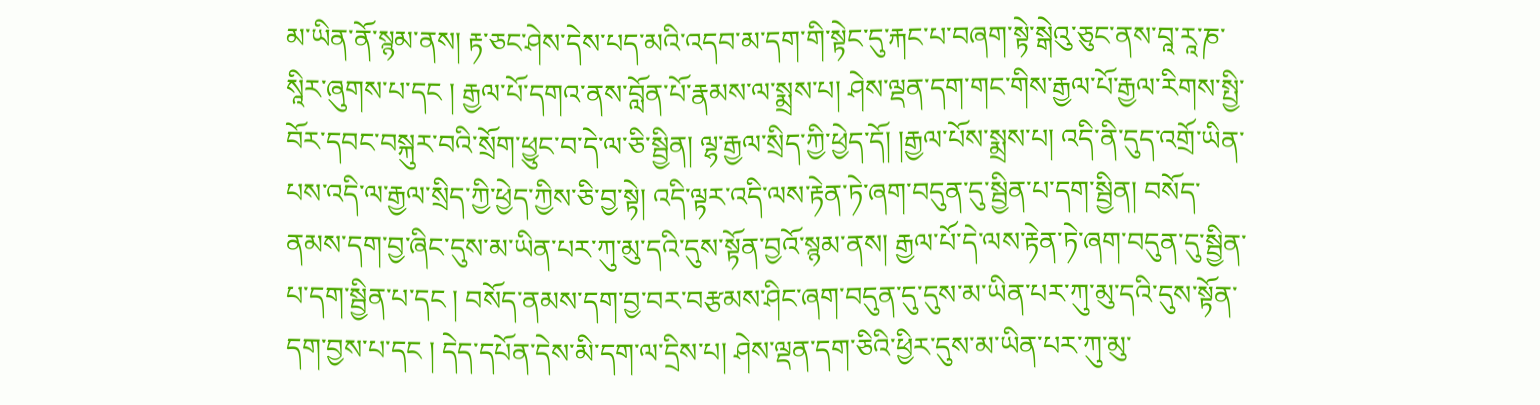མ་ཡིན་ནོ་སྙམ་ནས། རྟ་ཅང་ཤེས་དེས་པད་མའི་འདབ་མ་དག་གི་སྟེང་དུ་རྐང་པ་བཞག་སྟེ་སྒེའུ་ཅུང་ནས་བཱ་རཱ་ཎ་སཱིར་ཞུགས་པ་དང ། རྒྱལ་པོ་དགའ་ནས་བློན་པོ་རྣམས་ལ་སྨྲས་པ། ཤེས་ལྡན་དག་གང་གིས་རྒྱལ་པོ་རྒྱལ་རིགས་སྤྱི་བོར་དབང་བསྐུར་བའི་སྲོག་ཕྱུང་བ་དེ་ལ་ཅི་སྦྱིན། ལྷ་རྒྱལ་སྲིད་ཀྱི་ཕྱེད་དོ། །རྒྱལ་པོས་སྨྲས་པ། འདི་ནི་དུད་འགྲོ་ཡིན་པས་འདི་ལ་རྒྱལ་སྲིད་ཀྱི་ཕྱེད་ཀྱིས་ཅི་བྱ་སྟེ། འདི་ལྟར་འདི་ལས་རྟེན་ཏེ་ཞག་བདུན་དུ་སྦྱིན་པ་དག་སྦྱིན། བསོད་ནམས་དག་བྱ་ཞིང་དུས་མ་ཡིན་པར་ཀུ་མུ་དའི་དུས་སྟོན་བྱའོ་སྙམ་ནས། རྒྱལ་པོ་དེ་ལས་རྟེན་ཏེ་ཞག་བདུན་དུ་སྦྱིན་པ་དག་སྦྱིན་པ་དང ། བསོད་ནམས་དག་བྱ་བར་བརྩམས་ཤིང་ཞག་བདུན་དུ་དུས་མ་ཡིན་པར་ཀུ་མུ་དའི་དུས་སྟོན་དག་བྱས་པ་དང ། དེད་དཔོན་དེས་མི་དག་ལ་དྲིས་པ། ཤེས་ལྡན་དག་ཅིའི་ཕྱིར་དུས་མ་ཡིན་པར་ཀུ་མུ་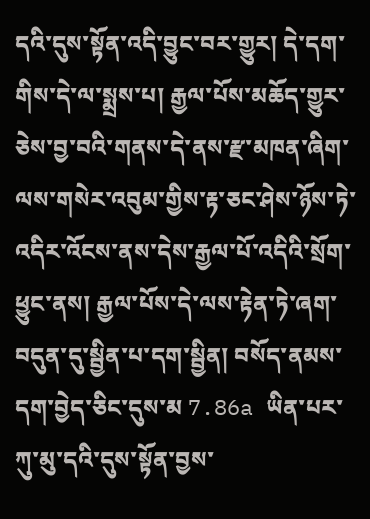དའི་དུས་སྟོན་འདི་བྱུང་བར་གྱུར། དེ་དག་གིས་དེ་ལ་སྨྲས་པ། རྒྱལ་པོས་མཆོད་གྱུར་ཅེས་བྱ་བའི་གནས་དེ་ནས་རྫ་མཁན་ཞིག་ལས་གསེར་འབུམ་གྱིས་རྟ་ཅང་ཤེས་ཉོས་ཏེ་འདིར་འོངས་ནས་དེས་རྒྱལ་པོ་འདིའི་སྲོག་ཕྱུང་ནས། རྒྱལ་པོས་དེ་ལས་རྟེན་ཏེ་ཞག་བདུན་དུ་སྦྱིན་པ་དག་སྦྱིན། བསོད་ནམས་དག་བྱེད་ཅིང་དུས་མ 7.86a ཡིན་པར་ཀུ་མུ་དའི་དུས་སྟོན་བྱས་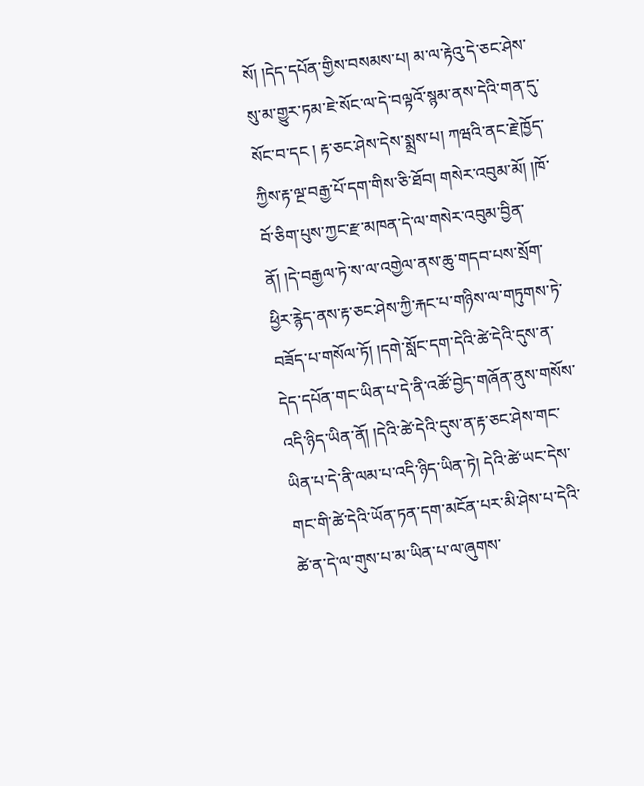སོ། །དེད་དཔོན་གྱིས་བསམས་པ། མ་ལ་རྟེའུ་དེ་ཅང་ཤེས་སུ་མ་གྱུར་ཏམ་ཇེ་སོང་ལ་དེ་བལྟའོ་སྙམ་ནས་དེའི་གན་དུ་སོང་བ་དང ། རྟ་ཅང་ཤེས་དེས་སྨྲས་པ། ཀཝའི་ནང་རྗེ་ཁྱོད་ཀྱིས་རྟ་ལྔ་བརྒྱ་པོ་དག་གིས་ཅི་ཐོབ། གསེར་འབུམ་མོ། །ཁོ་བོ་ཅིག་པུས་ཀྱང་རྫ་མཁན་དེ་ལ་གསེར་འབུམ་བྱིན་ནོ། །དེ་བརྒྱལ་ཏེ་ས་ལ་འགྱེལ་ནས་ཆུ་གདབ་པས་སྲོག་ཕྱིར་རྙེད་ནས་རྟ་ཅང་ཤེས་ཀྱི་རྐང་པ་གཉིས་ལ་གཏུགས་ཏེ་བཟོད་པ་གསོལ་ཏོ། །དགེ་སློང་དག་དེའི་ཚེ་དེའི་དུས་ན་དེད་དཔོན་གང་ཡིན་པ་དེ་ནི་འཚོ་བྱེད་གཞོན་ནུས་གསོས་འདི་ཉིད་ཡིན་ནོ། །དེའི་ཚེ་དེའི་དུས་ན་རྟ་ཅང་ཤེས་གང་ཡིན་པ་དེ་ནི་ལམ་པ་འདི་ཉིད་ཡིན་ཏེ། དེའི་ཚེ་ཡང་དེས་གང་གི་ཚེ་དེའི་ཡོན་ཏན་དག་མངོན་པར་མི་ཤེས་པ་དེའི་ཚེ་ན་དེ་ལ་གུས་པ་མ་ཡིན་པ་ལ་ཞུགས་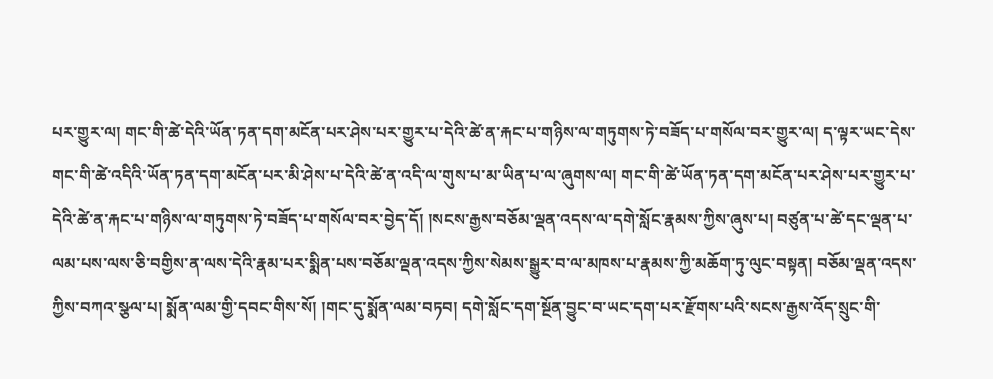པར་གྱུར་ལ། གང་གི་ཚེ་དེའི་ཡོན་ཏན་དག་མངོན་པར་ཤེས་པར་གྱུར་པ་དེའི་ཚེ་ན་རྐང་པ་གཉིས་ལ་གཏུགས་ཏེ་བཟོད་པ་གསོལ་བར་གྱུར་ལ། ད་ལྟར་ཡང་དེས་གང་གི་ཚེ་འདིའི་ཡོན་ཏན་དག་མངོན་པར་མི་ཤེས་པ་དེའི་ཚེ་ན་འདི་ལ་གུས་པ་མ་ཡིན་པ་ལ་ཞུགས་ལ། གང་གི་ཚེ་ཡོན་ཏན་དག་མངོན་པར་ཤེས་པར་གྱུར་པ་དེའི་ཚེ་ན་རྐང་པ་གཉིས་ལ་གཏུགས་ཏེ་བཟོད་པ་གསོལ་བར་བྱེད་དོ། །སངས་རྒྱས་བཅོམ་ལྡན་འདས་ལ་དགེ་སློང་རྣམས་ཀྱིས་ཞུས་པ། བཙུན་པ་ཚེ་དང་ལྡན་པ་ལམ་པས་ལས་ཅི་བགྱིས་ན་ལས་དེའི་རྣམ་པར་སྨིན་པས་བཅོམ་ལྡན་འདས་ཀྱིས་སེམས་སྒྱུར་བ་ལ་མཁས་པ་རྣམས་ཀྱི་མཆོག་ཏུ་ལུང་བསྟན། བཅོམ་ལྡན་འདས་ཀྱིས་བཀའ་སྩལ་པ། སྨོན་ལམ་གྱི་དབང་གིས་སོ། །གང་དུ་སྨོན་ལམ་བཏབ། དགེ་སློང་དག་སྔོན་བྱུང་བ་ཡང་དག་པར་རྫོགས་པའི་སངས་རྒྱས་འོད་སྲུང་གི་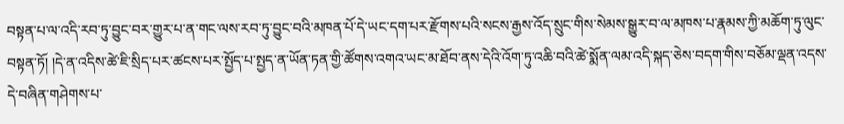བསྟན་པ་ལ་འདི་རབ་ཏུ་བྱུང་བར་གྱུར་པ་ན་གང་ལས་རབ་ཏུ་བྱུང་བའི་མཁན་པོ་དེ་ཡང་དག་པར་རྫོགས་པའི་སངས་རྒྱས་འོད་སྲུང་གིས་སེམས་སྒྱུར་བ་ལ་མཁས་པ་རྣམས་ཀྱི་མཆོག་ཏུ་ལུང་བསྟན་ཏོ། །དེ་ན་འདིས་ཚེ་ཇི་སྲིད་པར་ཚངས་པར་སྤྱོད་པ་སྤྱད་ན་ཡོན་ཏན་གྱི་ཚོགས་འགའ་ཡང་མ་ཐོབ་ནས་དེའི་འོག་ཏུ་འཆི་བའི་ཚེ་སྨོན་ལམ་འདི་སྐད་ཅེས་བདག་གིས་བཅོམ་ལྡན་འདས་དེ་བཞིན་གཤེགས་པ་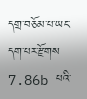དགྲ་བཅོམ་པ་ཡང་དག་པར་རྫོགས 7.86b པའི་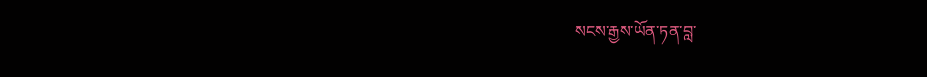སངས་རྒྱས་ཡོན་ཏན་བླ་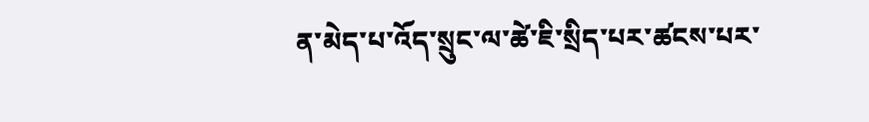ན་མེད་པ་འོད་སྲུང་ལ་ཚེ་ཇི་སྲིད་པར་ཚངས་པར་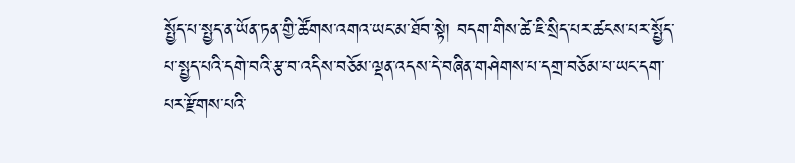སྤྱོད་པ་སྤྱད་ན་ཡོན་ཏན་གྱི་ཚོགས་འགའ་ཡང་མ་ཐོབ་སྟེ། བདག་གིས་ཚེ་ཇི་སྲིད་པར་ཚངས་པར་སྤྱོད་པ་སྤྱད་པའི་དགེ་བའི་རྩ་བ་འདིས་བཅོམ་ལྡན་འདས་དེ་བཞིན་གཤེགས་པ་དགྲ་བཅོམ་པ་ཡང་དག་པར་རྫོགས་པའི་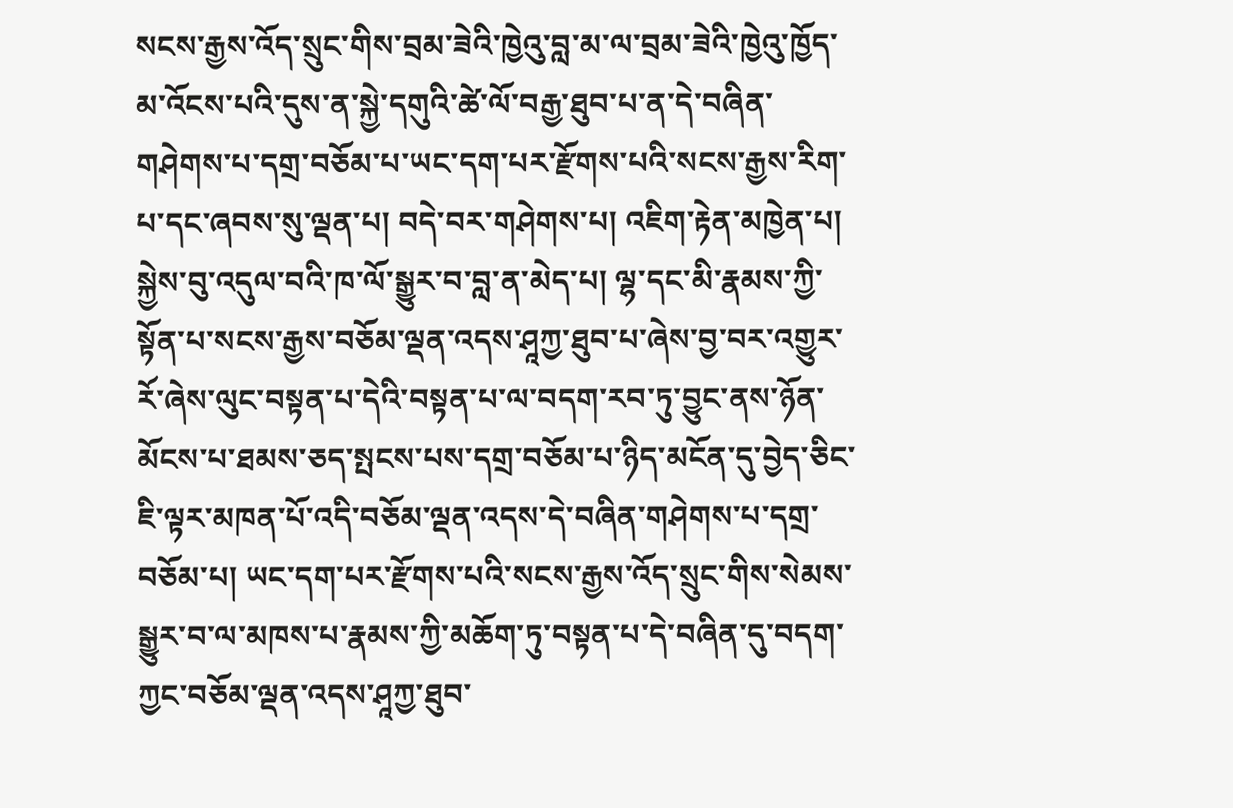སངས་རྒྱས་འོད་སྲུང་གིས་བྲམ་ཟེའི་ཁྱེའུ་བླ་མ་ལ་བྲམ་ཟེའི་ཁྱེའུ་ཁྱོད་མ་འོངས་པའི་དུས་ན་སྐྱེ་དགུའི་ཚེ་ལོ་བརྒྱ་ཐུབ་པ་ན་དེ་བཞིན་གཤེགས་པ་དགྲ་བཅོམ་པ་ཡང་དག་པར་རྫོགས་པའི་སངས་རྒྱས་རིག་པ་དང་ཞབས་སུ་ལྡན་པ། བདེ་བར་གཤེགས་པ། འཇིག་རྟེན་མཁྱེན་པ། སྐྱེས་བུ་འདུལ་བའི་ཁ་ལོ་སྒྱུར་བ་བླ་ན་མེད་པ། ལྷ་དང་མི་རྣམས་ཀྱི་སྟོན་པ་སངས་རྒྱས་བཅོམ་ལྡན་འདས་ཤཱཀྱ་ཐུབ་པ་ཞེས་བྱ་བར་འགྱུར་རོ་ཞེས་ལུང་བསྟན་པ་དེའི་བསྟན་པ་ལ་བདག་རབ་ཏུ་བྱུང་ནས་ཉོན་མོངས་པ་ཐམས་ཅད་སྤངས་པས་དགྲ་བཅོམ་པ་ཉིད་མངོན་དུ་བྱེད་ཅིང་ཇི་ལྟར་མཁན་པོ་འདི་བཅོམ་ལྡན་འདས་དེ་བཞིན་གཤེགས་པ་དགྲ་བཅོམ་པ། ཡང་དག་པར་རྫོགས་པའི་སངས་རྒྱས་འོད་སྲུང་གིས་སེམས་སྒྱུར་བ་ལ་མཁས་པ་རྣམས་ཀྱི་མཆོག་ཏུ་བསྟན་པ་དེ་བཞིན་དུ་བདག་ཀྱང་བཅོམ་ལྡན་འདས་ཤཱཀྱ་ཐུབ་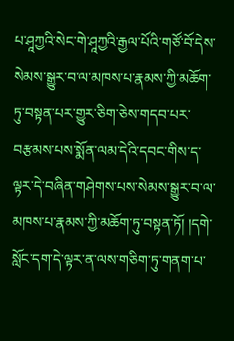པ་ཤཱཀྱའི་སེང་གེ་ཤཱཀྱའི་རྒྱལ་པོའི་གཙོ་བོ་དེས་སེམས་སྒྱུར་བ་ལ་མཁས་པ་རྣམས་ཀྱི་མཆོག་ཏུ་བསྟན་པར་གྱུར་ཅིག་ཅེས་གདབ་པར་བརྩམས་པས་སྨོན་ལམ་དེའི་དབང་གིས་ད་ལྟར་དེ་བཞིན་གཤེགས་པས་སེམས་སྒྱུར་བ་ལ་མཁས་པ་རྣམས་ཀྱི་མཆོག་ཏུ་བསྟན་ཏོ། །དགེ་སློང་དག་དེ་ལྟར་ན་ལས་གཅིག་ཏུ་གནག་པ་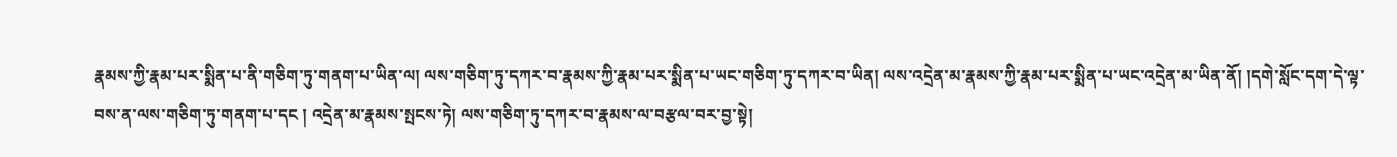རྣམས་ཀྱི་རྣམ་པར་སྨིན་པ་ནི་གཅིག་ཏུ་གནག་པ་ཡིན་ལ། ལས་གཅིག་ཏུ་དཀར་བ་རྣམས་ཀྱི་རྣམ་པར་སྨིན་པ་ཡང་གཅིག་ཏུ་དཀར་བ་ཡིན། ལས་འདྲེན་མ་རྣམས་ཀྱི་རྣམ་པར་སྨིན་པ་ཡང་འདྲེན་མ་ཡིན་ནོ། །དགེ་སློང་དག་དེ་ལྟ་བས་ན་ལས་གཅིག་ཏུ་གནག་པ་དང ། འདྲེན་མ་རྣམས་སྤངས་ཏེ། ལས་གཅིག་ཏུ་དཀར་བ་རྣམས་ལ་བརྩལ་བར་བྱ་སྟེ།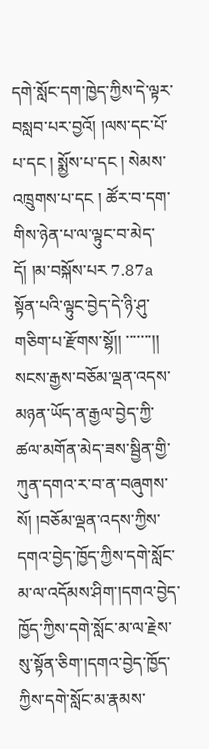དགེ་སློང་དག་ཁྱེད་ཀྱིས་དེ་ལྟར་བསླབ་པར་བྱའོ། །ལས་དང་པོ་པ་དང ། སྨྱོས་པ་དང ། སེམས་འཁྲུགས་པ་དང ། ཚོར་བ་དག་གིས་ཉེན་པ་ལ་ལྟུང་བ་མེད་དོ། །མ་བསྐོས་པར 7.87a སྟོན་པའི་ལྟུང་བྱེད་དེ་ཉི་ཤུ་གཅིག་པ་རྫོགས་སྷོ།། ་་་་་་་།། སངས་རྒྱས་བཅོམ་ལྡན་འདས་མཉན་ཡོད་ན་རྒྱལ་བྱེད་ཀྱི་ཚལ་མགོན་མེད་ཟས་སྦྱིན་གྱི་ཀུན་དགའ་ར་བ་ན་བཞུགས་སོ། །བཅོམ་ལྡན་འདས་ཀྱིས་དགའ་བྱེད་ཁྱོད་ཀྱིས་དགེ་སློང་མ་ལ་འདོམས་ཤིག་།དགའ་བྱེད་ཁྱོད་ཀྱིས་དགེ་སློང་མ་ལ་རྗེས་སུ་སྟོན་ཅིག་།དགའ་བྱེད་ཁྱོད་ཀྱིས་དགེ་སློང་མ་རྣམས་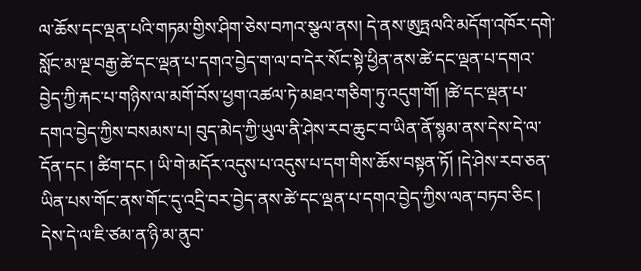ལ་ཆོས་དང་ལྡན་པའི་གཏམ་གྱིས་ཤིག་ཅེས་བཀའ་སྩལ་ནས། དེ་ནས་ཨུཏྤལའི་མདོག་འཁོར་དགེ་སློང་མ་ལྔ་བརྒྱ་ཚེ་དང་ལྡན་པ་དགའ་བྱེད་ག་ལ་བ་དེར་སོང་སྟེ་ཕྱིན་ནས་ཚེ་དང་ལྡན་པ་དགའ་བྱེད་ཀྱི་རྐང་པ་གཉིས་ལ་མགོ་བོས་ཕྱག་འཚལ་ཏེ་མཐའ་གཅིག་ཏུ་འདུག་གོ། །ཚེ་དང་ལྡན་པ་དགའ་བྱེད་ཀྱིས་བསམས་པ། བུད་མེད་ཀྱི་ཡུལ་ནི་ཤེས་རབ་ཆུང་བ་ཡིན་ནོ་སྙམ་ནས་དེས་དེ་ལ་དོན་དང ། ཚིག་དང ། ཡི་གེ་མདོར་འདུས་པ་འདུས་པ་དག་གིས་ཆོས་བསྟན་ཏོ། །དེ་ཤེས་རབ་ཅན་ཡིན་པས་གོང་ནས་གོང་དུ་འདྲི་བར་བྱེད་ནས་ཚེ་དང་ལྡན་པ་དགའ་བྱེད་ཀྱིས་ལན་བཏབ་ཅིང ། དེས་དེ་ལ་ཇི་ཙམ་ན་ཉི་མ་ནུབ་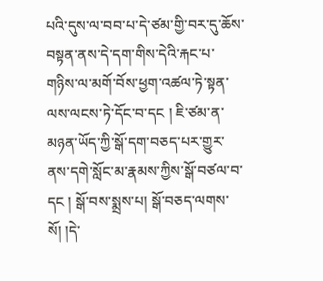པའི་དུས་ལ་བབ་པ་དེ་ཙམ་གྱི་བར་དུ་ཆོས་བསྟན་ནས་དེ་དག་གིས་དེའི་རྐང་པ་གཉིས་ལ་མགོ་བོས་ཕྱག་འཚལ་ཏེ་སྟན་ལས་ལངས་ཏེ་དོང་བ་དང ། ཇི་ཙམ་ན་མཉན་ཡོད་ཀྱི་སྒོ་དག་བཅད་པར་གྱུར་ནས་དགེ་སློང་མ་རྣམས་ཀྱིས་སྒོ་བཙལ་བ་དང ། སྒོ་བས་སྨྲས་པ། སྒོ་བཅད་ལགས་སོ། །དེ་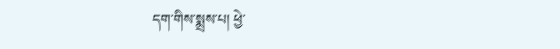དག་གིས་སྨྲས་པ། ཕྱེ་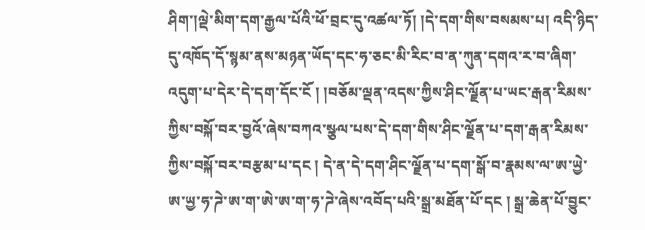ཤིག་།ལྡེ་མིག་དག་རྒྱལ་པོའི་ཕོ་བྲང་དུ་འཚལ་ཏོ། །དེ་དག་གིས་བསམས་པ། འདི་ཉིད་དུ་འཁོད་དོ་སྙམ་ནས་མཉན་ཡོད་དང་ཧ་ཅང་མི་རིང་བ་ན་ཀུན་དགའ་ར་བ་ཞིག་འདུག་པ་དེར་དེ་དག་དོང་ངོ ། །བཅོམ་ལྡན་འདས་ཀྱིས་ཤིང་ལྗོན་པ་ཡང་རྒན་རིམས་ཀྱིས་བསྐོ་བར་བྱའོ་ཞེས་བཀའ་སྩལ་པས་དེ་དག་གིས་ཤིང་ལྗོན་པ་དག་རྒན་རིམས་ཀྱིས་བསྐོ་བར་བརྩམ་པ་དང ། དེ་ན་དེ་དག་ཤིང་ལྗོན་པ་དག་སྒོ་བ་རྣམས་ལ་ཨ་ཡྱེ་ཨ་ཡྱ་ཧ་ཌེ་ཨ་ག་ཨེ་ཨ་ག་ཧ་ཌེ་ཞེས་འབོད་པའི་སྒྲ་མཐོན་པོ་དང ། སྒྲ་ཆེན་པོ་བྱུང་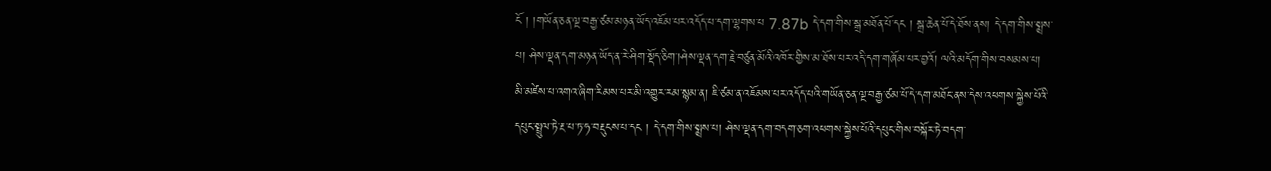ངོ ། །གཡོན་ཅན་ལྔ་བརྒྱ་ཙམ་མཉན་ཡོད་འཇོམ་པར་འདོད་པ་དག་ལྷགས་པ 7.87b དེ་དག་གིས་སྒྲ་མཐོན་པོ་དང ། སྒྲ་ཆེན་པོ་དེ་ཐོས་ནས། དེ་དག་གིས་སྨྲས་པ། ཤེས་ལྡན་དག་མཉན་ཡོད་ན་རེ་ཤིག་སྡོད་ཅིག་།ཤེས་ལྡན་དག་རྗེ་བཙུན་མོའི་འཁོར་གྱིས་མ་ཐོས་པར་འདི་དག་གཞོམ་པར་བྱའོ། ལའི་མདོག་གིས་བསམས་པ། མི་མཛེས་པ་འགའ་ཞིག་རིམས་པར་མི་འགྱུར་རམ་སྙམ་ན། ཇི་ཙམ་ན་འཇོམས་པར་འདོད་པའི་གཡོན་ཅན་ལྔ་བརྒྱ་ཙམ་པོ་དེ་དག་མཐོང་ནས་དེས་འཕགས་སྐྱེས་པོའི་དཔུང་སྤྲུལ་ཏེ་རྔ་པ་ཏ་ཧ་བརྡུངས་པ་དང ། དེ་དག་གིས་སྨྲས་པ། ཤེས་ལྡན་དག་བདག་ཅག་འཕགས་སྐྱེས་པོའི་དཔུང་གིས་བསྐོར་ཏེ་བདག་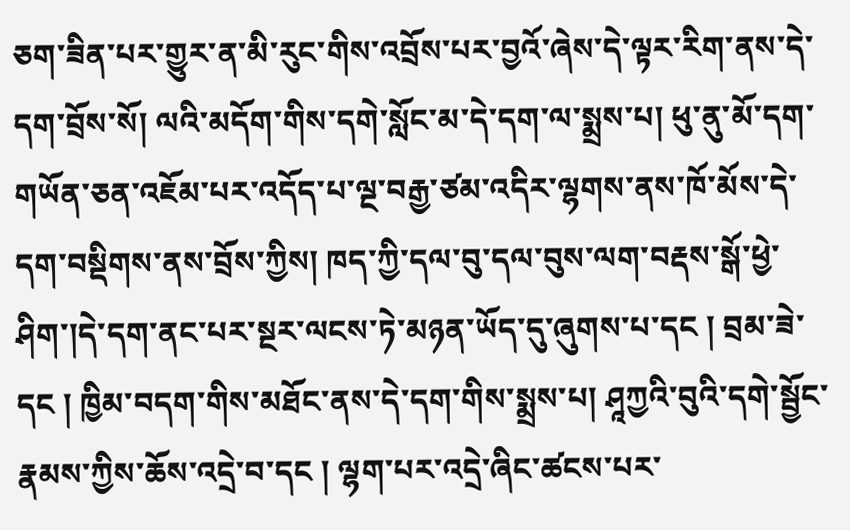ཅག་ཟིན་པར་གྱུར་ན་མི་རུང་གིས་འབྲོས་པར་བྱའོ་ཞེས་དེ་ལྟར་རིག་ནས་དེ་དག་བྲོས་སོ། ལའི་མདོག་གིས་དགེ་སློང་མ་དེ་དག་ལ་སྨྲས་པ། ཕུ་ནུ་མོ་དག་གཡོན་ཅན་འཇོམ་པར་འདོད་པ་ལྔ་བརྒྱ་ཙམ་འདིར་ལྷགས་ནས་ཁོ་མོས་དེ་དག་བསྡིགས་ནས་བྲོས་ཀྱིས། ཁད་ཀྱི་དལ་བུ་དལ་བུས་ལག་བརྡས་སྒོ་ཕྱེ་ཤིག་།དེ་དག་ནང་པར་སྔར་ལངས་ཏེ་མཉན་ཡོད་དུ་ཞུགས་པ་དང ། བྲམ་ཟེ་དང ། ཁྱིམ་བདག་གིས་མཐོང་ནས་དེ་དག་གིས་སྨྲས་པ། ཤཱཀྱའི་བུའི་དགེ་སྦྱོང་རྣམས་ཀྱིས་ཆོས་འདྲེ་བ་དང ། ལྷག་པར་འདྲེ་ཞིང་ཚངས་པར་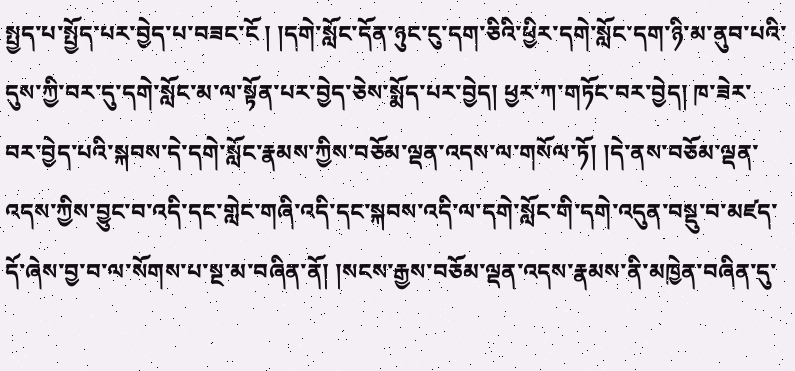སྤྱད་པ་སྤྱོད་པར་བྱེད་པ་བཟང་ངོ ། །དགེ་སློང་དོན་ཉུང་ངུ་དག་ཅིའི་ཕྱིར་དགེ་སློང་དག་ཉི་མ་ནུབ་པའི་དུས་ཀྱི་བར་དུ་དགེ་སློང་མ་ལ་སྟོན་པར་བྱེད་ཅེས་སྨོད་པར་བྱེད། ཕྱར་ཀ་གཏོང་བར་བྱེད། ཁ་ཟེར་བར་བྱེད་པའི་སྐབས་དེ་དགེ་སློང་རྣམས་ཀྱིས་བཅོམ་ལྡན་འདས་ལ་གསོལ་ཏོ། །དེ་ནས་བཅོམ་ལྡན་འདས་ཀྱིས་བྱུང་བ་འདི་དང་གླེང་གཞི་འདི་དང་སྐབས་འདི་ལ་དགེ་སློང་གི་དགེ་འདུན་བསྡུ་བ་མཛད་དོ་ཞེས་བྱ་བ་ལ་སོགས་པ་སྔ་མ་བཞིན་ནོ། །སངས་རྒྱས་བཅོམ་ལྡན་འདས་རྣམས་ནི་མཁྱེན་བཞིན་དུ་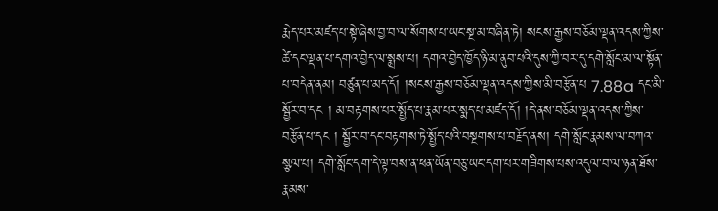རྨེད་པར་མཛད་པ་སྟེ་ཞེས་བྱ་བ་ལ་སོགས་པ་ཡང་སྔ་མ་བཞིན་ཏེ། སངས་རྒྱས་བཅོམ་ལྡན་འདས་ཀྱིས་ཚེ་དང་ལྡན་པ་དགའ་བྱེད་ལ་སྨྲས་པ། དགའ་བྱེད་ཁྱོད་ཉི་མ་ནུབ་པའི་དུས་ཀྱི་བར་དུ་དགེ་སློང་མ་ལ་སྟོན་པ་བདེན་ནམ། བཙུན་པ་མད་དོ། །སངས་རྒྱས་བཅོམ་ལྡན་འདས་ཀྱིས་མི་བརྩོན་པ 7.88a དང་མི་སྦྱོར་བ་དང ། མ་བརྟགས་པར་སྤྱོད་པ་རྣམ་པར་སྨད་པ་མཛད་དོ། །དེ་ནས་བཅོམ་ལྡན་འདས་ཀྱིས་བརྩོན་པ་དང ། སྦྱོར་བ་དང་བརྟགས་ཏེ་སྤྱོད་པའི་བསྔགས་པ་བརྗོད་ནས། དགེ་སློང་རྣམས་ལ་བཀའ་སྩལ་པ། དགེ་སློང་དག་དེ་ལྟ་བས་ན་ཕན་ཡོན་བཅུ་ཡང་དག་པར་གཟིགས་པས་འདུལ་བ་ལ་ཉན་ཐོས་རྣམས་